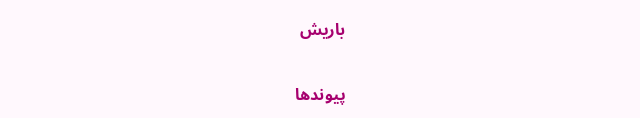باریش

پیوندها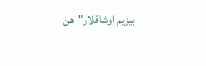بیزیم اوشاقلار"هن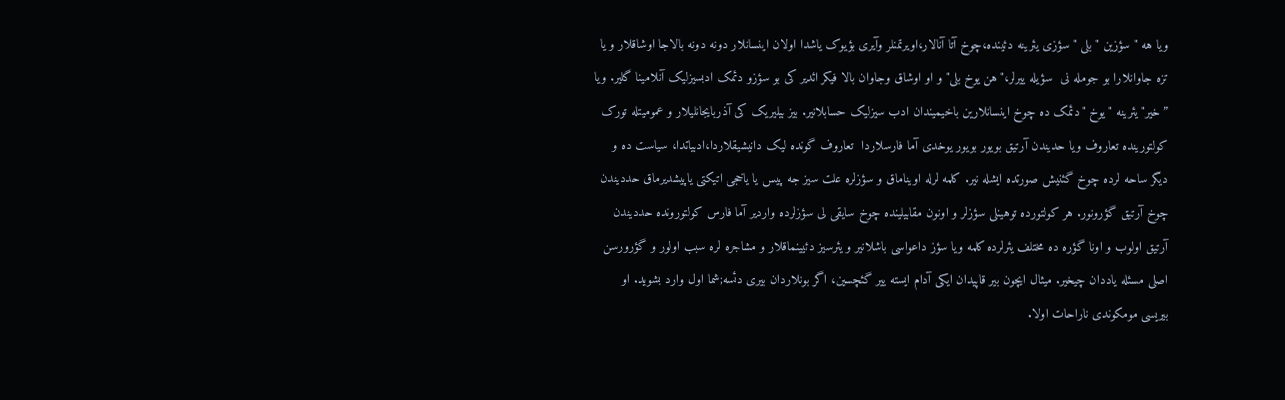ویا هه " سؤزین "بلی " سؤزی یئرینه دئینده،چوخ آتا آنالار،اویرتمنلر وآیری بؤیوک یاشدا اولان اینسانلار دونه دونه بالاجا اوشاقلار و یا تزه جاوانلارا بو جومله نی  سؤیله ییرلر،"هن یوخ بلی" و او اوشاق وجاوان بالا فیکر ائدیر کی بو سؤزو دئمک ادبسیزلیک آنلامینا گلیر. ویا  ”خیر" یئرینه "یوخ "دئمک ده چوخ اینسانلارین باخیمیندان ادب سیزلیک حسابلانیر. بیز بیلیریک کی آذربایجانلیلار و عمومیتله تورک کولتورینده تعاروف ویا حدیندن آرتیق بویور بویور یوخدی آما فارسلاردا  تعاروف گونده لیک دانیشیقلاردا،ادبیاتدا، سیاست ده و دیگر ساحه لرده چوخ گئنیش صورتده ایشله نیر. کلمه لرله اویناماق و سؤزلره علت سیز جه پیس یا یاخجی اتیکتی یاپیشدیرماق حددیندن چوخ آرتیق گؤرونور. هر کولتورده توهینلی سؤزلر و اونون مقابیلینده چوخ سایقی لی سؤزلرده واردیر آما فارس کولتورونده حددیندن آرتیق اولوب و اونا گؤره ده مختلف یئرلرده کلمه ویا سؤز داعواسی باشلانیر و یئرسیز دئیینماقلار و مشاجره لره سبب اولور و گؤرورسن اصلی مسئله یاددان چیخیر. میثال ایچون بیر قاپیدان ایکی آدام ایسته ییر گئچسین، اگر بونلاردان بیری دئسه;شما اول وارد بشوید. او بیریسی مومکوندی ناراحات اولا.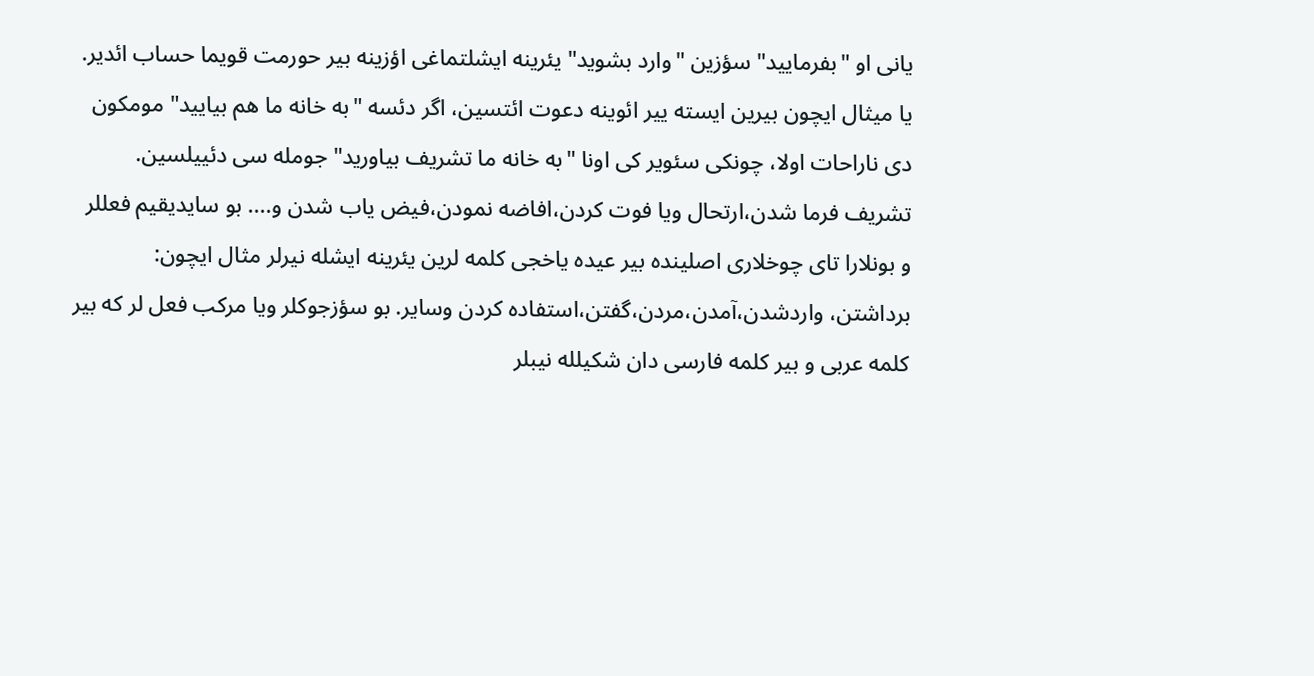یانی او "بفرمایید" سؤزین "وارد بشوید" یئرینه ایشلتماغی اؤزینه بیر حورمت قویما حساب ائدیر. یا میثال ایچون بیرین ایسته ییر ائوینه دعوت ائتسین، اگر دئسه "به خانه ما هم بیایید" مومکون دی ناراحات اولا، چونکی سئویر کی اونا "به خانه ما تشریف بیاورید" جومله سی دئییلسین.       تشریف فرما شدن،ارتحال ویا فوت کردن،افاضه نمودن،فیض یاب شدن و.... بو سایدیقیم فعللر و بونلارا تای چوخلاری اصلینده بیر عیده یاخجی کلمه لرین یئرینه ایشله نیرلر مثال ایچون: برداشتن، واردشدن،آمدن،مردن،گفتن،استفاده کردن وسایر. بو سؤزجوکلر ویا مرکب فعل لر که بیر کلمه عربی و بیر کلمه فارسی دان شکیلله نیبلر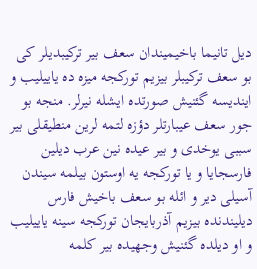دیل تانیما باخیمیندان سعف بیر ترکیبدیلر کی بو سعف ترکیبلر بیزیم تورکجه میزه ده یاییلیب و ایندیسه گئنیش صورتده ایشله نیرلر. منجه بو جور سعف عیبارتلر دؤزه لتمه لرین منطیقلی بیر سببی یوخدی و بیر عیده نین عرب دیلین فارسجایا و یا تورکجه یه اوستون بیلمه سیندن آسیلی دیر و ائله بو سعف باخیش فارس دیلیندنده بیزیم آذربایجان تورکجه سینه یاییلیب و او دیلده گئنیش وجهیده بیر کلمه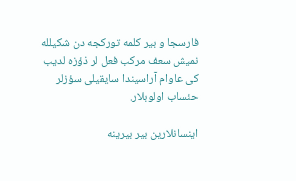فارسجا و بیر کلمه تورکجه دن شکیلله نمیش سعف مرکب فعل لر ذؤزه لدیب کی عاوام آراسیندا سایقیلی سؤزلر حئساب اولوبلار.

اینسانلارین بیر بیرینه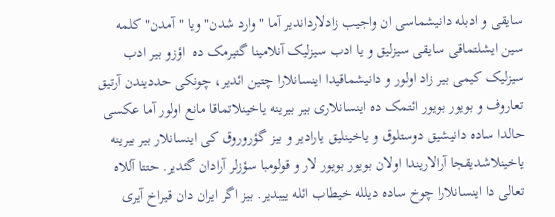سایقی و ادبله دانیشماسی ان واجیب زادلارداندیر آما "وارد شدن" ویا "آمدن" کلمه سین ایشلتماقی سایقی سیزلیق و یا ادب سیزلیک آنلامینا گتیرمک ده  اؤزو بیر ادب سیزلیک کیمی بیر زاد اولور و دانیشماقیدا اینسانلارا چتین ائدیر، چونکی حددیندن آرتیق تعاروف و بویور بویور ائتمک ده اینسانلاری بیر بیرینه یاخینلاتماقا مانع اولور آما عکسی حالدا ساده دانیشیق دوستلوق و یاخینلیق یارادیر و بیز گؤروروق کی اینسانلار بیر بیرینه یاخینلاشدیقجا آرالاریندا اولان بویور بویور لار و قولومبا سؤزلر آرادان گئدیر. حتتا آللاه تعالی دا اینسانلارا چوخ ساده دیلله خیطاب ائله ییبدیر. بیز اگر ایران دان قیراخ آیری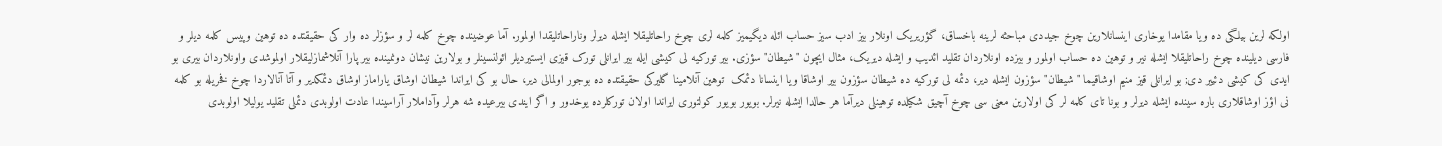اولکه لرین بیلگی ده ویا مقامدا یوخاری اینسانلارین چوخ جیددی مباحثه لرینه باخساق، گؤریریک اونلار بیز ادب سیز حساب ائله دیگیمیز کلمه لری چوخ راحاتلیقلا ایشله دیرلر وناراحاتلیقدا اولمور. آما عوضینده چوخ کلمه لر و سؤزلر ده وار کی حقیقتده ده توهین وپیس کلمه دیلر و فارسی دیلینده چوخ راحاتلیقلا ایشله نیر و توهین ده حساب اولمور و بیزده اونلاردان تقلید ائدیب و ایشله دیریک، مثال ایچون "شیطان" سؤزی. بیر تورکیه لی کیشی ایله بیر ایرانلی تورک قیزی ایستیردیلر ائولنسینلر و بولارین نیشان دونمینده بیر پارا آنلاشمازلیقلار اولموشدی واونلاردان بیری بو ایدی کی کیشی دئییر دی; بو ایرانلی قیز منیم اوشاقیما "شیطان" سؤزون ایشله دیر، دئمه لی تورکیه ده شیطان سؤزون بیر اوشاقا ویا اینسانا دئمک  توهین آنلامینا گلیرکی حقیقتده ده بوجور اولمالی دیر، حال بو کی ایراندا شیطان اوشاق یاراماز اوشاق دئمکدیر و آتا آنالاردا چوخ فخریله بو کلمه نی اؤز اوشاقلاری باره سینده ایشله دیرلر و بونا تای کلمه لر کی اولارین معنی سی چوخ آچیق شکیلده توهینلی دیرآما هر حالدا ایشله نیرلر. بویور بویور کولتوری ایراندا اولان تورکلرده یوخدور و اگر ایندی بیرعیده شه هرلر وآداملار آراسیندا عادت اولوبدی دئملی تقلید یولیلا اولوبدی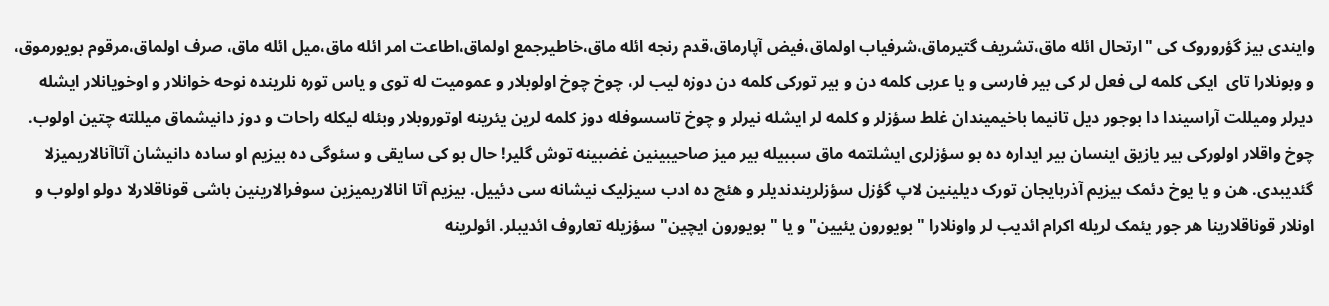وایندی بیز گؤروروک کی "ارتحال ائله ماق،تشریف گتیرماق،شرفیاب اولماق،فیض آپارماق،قدم رنجه ائله ماق،خاطیرجمع اولماق،اطاعت امر ائله ماق،میل ائله ماق، صرف اولماق،مرقوم بویورموق، و وبونلارا تای  ایکی کلمه لی فعل لر کی بیر فارسی و یا عربی کلمه دن و بیر تورکی کلمه دن دوزه لیب لر، چوخ چوخ اولوبلار و عمومیت له توی و یاس توره نلرینده نوحه خوانلار و اوخویانلار ایشله دیرلر ومیللت آراسیندا دا بوجور دیل تانیما باخیمیندان غلط سؤزلر و کلمه لر ایشله نیرلر و چوخ تاسسوفله دوز کلمه لرین یئرینه اوتوروبلار وبئله لیکله راحات و دوز دانیشماق میللته چتین اولوب. چوخ واقلار اولورکی بیر یازیق اینسان بیر ایداره ده بو سؤزلری ایشلتمه ماق سببیله بیر میز صاحیبینین غضبینه توش گلیر! حال بو کی سایقی و سئوگی ده بیزیم او ساده دانیشان آتاآنالاریمیزلا گئدیبدی. هن و یا یوخ دئمک بیزیم آذربایجان تورک دیلینین لاپ گؤزل سؤزلریندندیلر و هئچ ده ادب سیزلیک نیشانه سی دئییل. بیزیم آتا انالاریمیزین سوفرالارینین باشی قوناقلارلا دولو اولوب و اونلار قوناقلارینا هر جور یئمک لریله اکرام ائدیب لر واونلارا "بویورون یئیین" و یا "بویورون ایچین" سؤزیله تعاروف ائدیبلر. ائولرینه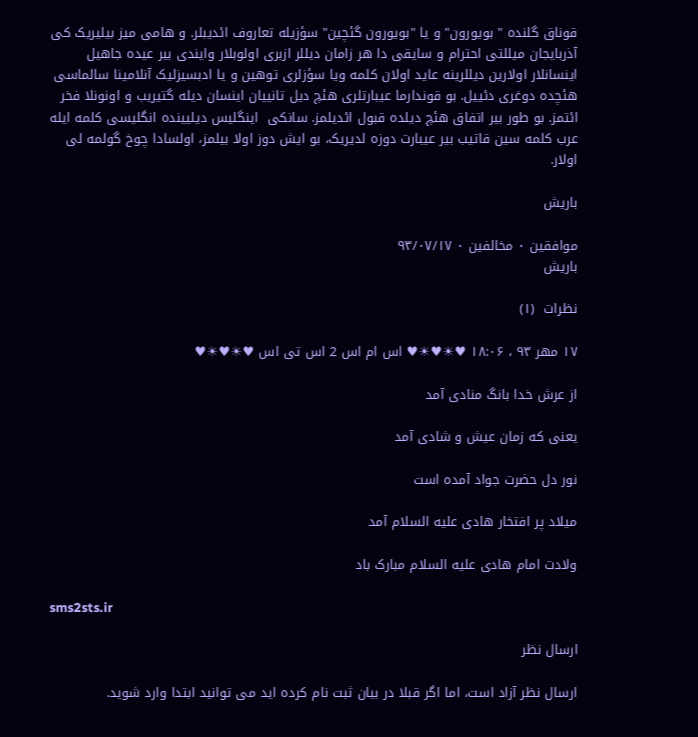قوناق گلنده " بویورون" و یا "بویورون گئچین" سؤزیله تعاروف ائدیبلر. و هامی میز بیلیریک کی آذربایجان میللتی احترام و سایقی دا هر زامان دیللر ازبری اولوبلار وایندی بیر عیده جاهیل اینسانلار اولارین دیللرینه عاید اولان کلمه ویا سؤزلری توهین و یا ادبسیزلیک آنلامینا سالماسی هئچده دوغری دئییل. بو قوندارما عیبارتلری هئچ دیل تانییان اینسان دیله گتیریب و اونونلا فخر ائتمز. بو طور بیر اتفاق هئچ دیلده قبول ائدیلمز. سانکی  اینگلیس دیلیینده انگلیسی کلمه ایله عرب کلمه سین قاتیب بیر عیبارت دوزه لدیریک، بو ایش دوز اولا بیلمز، اولسادا چوخ گولمه لی اولار.

باریش

موافقین ۰ مخالفین ۰ ۹۳/۰۷/۱۷
باریش

نظرات  (۱)

۱۷ مهر ۹۳ ، ۱۸:۰۶ ♥☀♥☀♥ اس ام اس 2 اس تی اس ♥☀♥☀♥

از عرش خدا بانگ منادی آمد

یعنی که زمان عیش و شادی آمد

نور دل حضرت جواد آمده است

میلاد پر افتخار هادی علیه السلام آمد

ولادت امام هادی علیه السلام مبارک باد

sms2sts.ir

ارسال نظر

ارسال نظر آزاد است، اما اگر قبلا در بیان ثبت نام کرده اید می توانید ابتدا وارد شوید.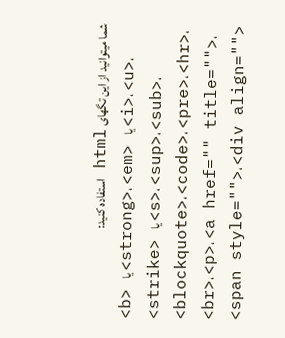شما میتوانید از این تگهای html استفاده کنید:
<b> یا <strong>، <em> یا <i>، <u>، <strike> یا <s>، <sup>، <sub>، <blockquote>، <code>، <pre>، <hr>، <br>، <p>، <a href="" title="">، <span style="">، <div align="">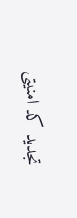تجدید کد امنیتی